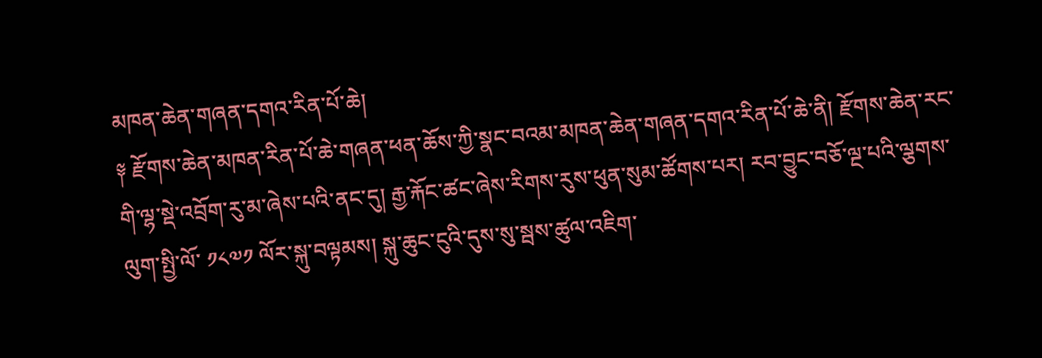མཁན་ཆེན་གཞན་དགའ་རིན་པོ་ཆེ།
༈ རྫོགས་ཆེན་མཁན་རིན་པོ་ཆེ་གཞན་ཕན་ཆོས་ཀྱི་སྣང་བའམ་མཁན་ཆེན་གཞན་དགའ་རིན་པོ་ཆེ་ནི། རྫོགས་ཆེན་རང་གི་ལྷ་སྡེ་འབྲོག་རུ་མ་ཞེས་པའི་ནང་དུ། རྒྱ་རྐོང་ཚང་ཞེས་རིགས་རུས་ཕུན་སུམ་ཚོགས་པར། རབ་བྱུང་བཅོ་ལྔ་པའི་ལྕགས་ལུག་སྤྱི་ལོ་ ༡༨༧༡ ལོར་སྐུ་བལྟམས། སྐུ་ཆུང་ངུའི་དུས་སུ་སྦས་ཚུལ་འཇིག་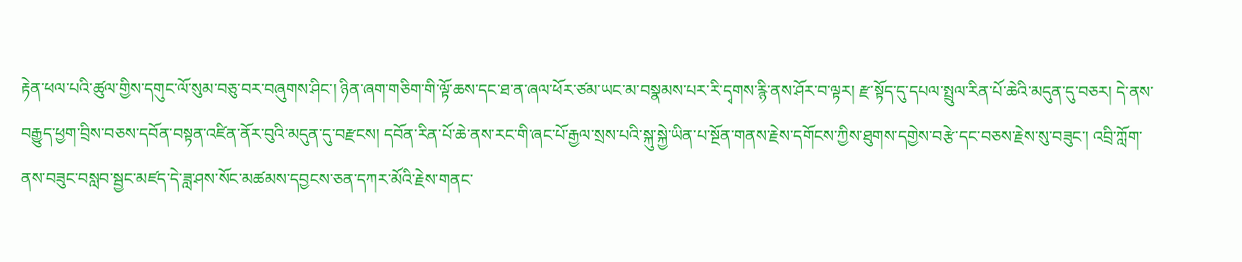རྟེན་ཕལ་པའི་ཚུལ་གྱིས་དགུང་ལོ་སུམ་བཅུ་བར་བཞུགས་ཤིང་། ཉིན་ཞག་གཅིག་གི་ལྟོ་ཆས་དང་ཐ་ན་ཞལ་ཕོར་ཙམ་ཡང་མ་བསྣམས་པར་རི་དྭགས་རྙི་ནས་ཤོར་བ་ལྟར། རྫ་སྟོད་དུ་དཔལ་སྤྲུལ་རིན་པོ་ཆེའི་མདུན་དུ་བཅར། དེ་ནས་བརྒྱུད་ཕྱག་བྲིས་བཅས་དབོན་བསྟན་འཛིན་ནོར་བུའི་མདུན་དུ་བརྫངས། དབོན་རིན་པོ་ཆེ་ནས་རང་གི་ཞང་པོ་རྒྱལ་སྲས་པའི་སྐུ་སྐྱེ་ཡིན་པ་སྔོན་གནས་རྗེས་དགོངས་ཀྱིས་ཐུགས་དགྱེས་བརྩེ་དང་བཅས་རྗེས་སུ་བཟུང་། འབྲི་ཀློག་ནས་བཟུང་བསླབ་སྦྱང་མཛད་དེ་ཟླ་ཤས་སོང་མཚམས་དབྱངས་ཅན་དཀར་མོའི་རྗེས་གནང་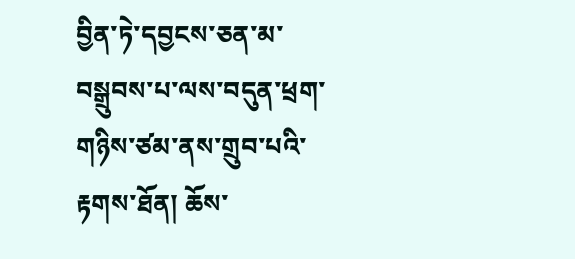བྱིན་ཏེ་དབྱངས་ཅན་མ་བསྒྲུབས་པ་ལས་བདུན་ཕྲག་གཉིས་ཙམ་ནས་གྲུབ་པའི་རྟགས་ཐོན། ཆོས་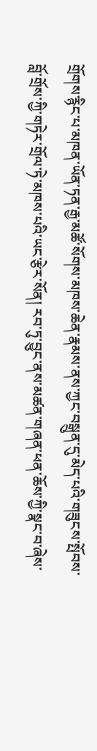གྲོགས་རྙིང་པ་མཁན་ཡོན་ཏན་རྒྱ་མཚོ་སོགས་མཁས་ཆེན་རྣམས་ནས་ཀྱང་བསྒྲུན་དུ་མེད་པའི་གཟུངས་སྤོབས་བློ་གྲོས་ཀྱི་གཏེར་གྲོལ་ཏེ་མཁས་པའི་ཡང་རྩེར་སོན། རབ་ཏུ་བྱུང་ནས་མཚན་གཞན་ཕན་ཆོས་ཀྱི་སྣང་བ་ཞེས་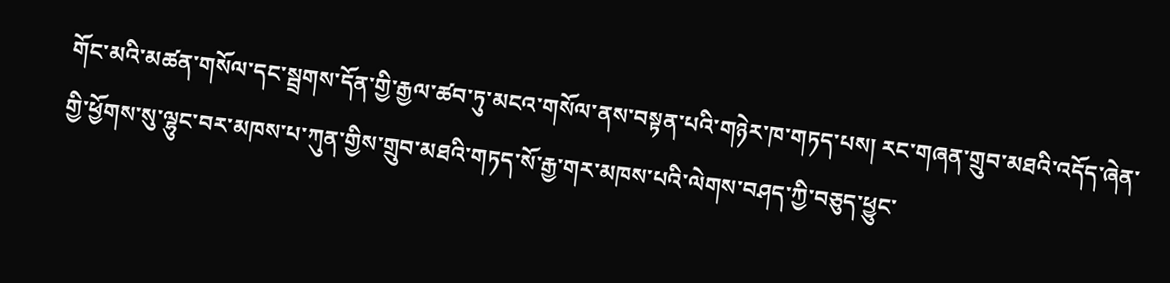གོང་མའི་མཚན་གསོལ་དང་སྦྲགས་དོན་གྱི་རྒྱལ་ཚབ་ཏུ་མངའ་གསོལ་ནས་བསྟན་པའི་གཉེར་ཁ་གཏད་པས། རང་གཞན་གྲུབ་མཐའི་འདོད་ཞེན་གྱི་ཕྱོགས་སུ་ལྷུང་བར་མཁས་པ་ཀུན་གྱིས་གྲུབ་མཐའི་གཏད་སོ་རྒྱ་གར་མཁས་པའི་ལེགས་བཤད་ཀྱི་བཅུད་ཕྱུང་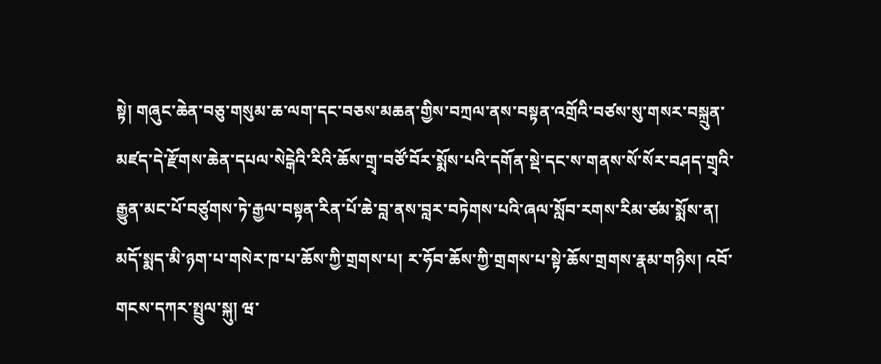སྟེ། གཞུང་ཆེན་བཅུ་གསུམ་ཆ་ལག་དང་བཅས་མཆན་གྱིས་བཀྲལ་ནས་བསྟན་འགྲོའི་བཙས་སུ་གསར་བསྐྲུན་མཛད་དེ་རྫོགས་ཆེན་དཔལ་སེངྒེའི་རིའི་ཆོས་གྲྭ་བཙོ་བོར་སྨོས་པའི་དགོན་སྡེ་དང་ས་གནས་སོ་སོར་བཤད་གྲྭའི་རྒྱུན་མང་པོ་བཙུགས་ཏེ་རྒྱལ་བསྟན་རིན་པོ་ཆེ་བླ་ནས་བླར་བཏེགས་པའི་ཞལ་སློབ་རགས་རིམ་ཙམ་སྨོས་ན། མདོ་སྨད་མི་ཉག་པ་གསེར་ཁ་པ་ཆོས་ཀྱི་གྲགས་པ། ར་ཧོབ་ཆོས་ཀྱི་གྲགས་པ་སྟེ་ཆོས་གྲགས་རྣམ་གཉིས། འབོ་གངས་དཀར་སྤྲུལ་སྐུ། ཝ་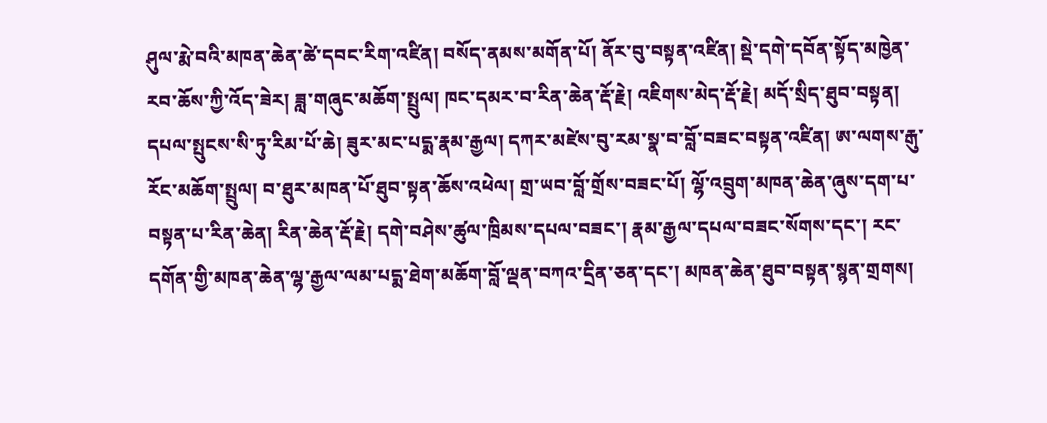ཤུལ་རྨེ་བའི་མཁན་ཆེན་ཚེ་དབང་རིག་འཛིན། བསོད་ནམས་མགོན་པོ། ནོར་བུ་བསྟན་འཛིན། སྡེ་དགེ་དབོན་སྟོད་མཁྱེན་རབ་ཆོས་ཀྱི་འོད་ཟེར། ཟླ་གཞུང་མཆོག་སྤྲུལ། ཁང་དམར་བ་རིན་ཆེན་རྡོ་རྗེ། འཇིགས་མེད་རྡོ་རྗེ། མདོ་སྲིད་ཐུབ་བསྟན། དཔལ་སྤུངས་སི་ཏུ་རིམ་པོ་ཆེ། ཟུར་མང་པདྨ་རྣམ་རྒྱལ། དཀར་མཛེས་བུ་རམ་སྣ་བ་བློ་བཟང་བསྟན་འཛིན། ཨ་ལགས་རྒུ་རོང་མཆོག་སྤྲུལ། བ་ཐུར་མཁན་པོ་ཐུབ་སྟན་ཆོས་འཕེལ། གྲ་ཡབ་བློ་གྲོས་བཟང་པོ། ལྷོ་འབྲུག་མཁན་ཆེན་ཞུས་དག་པ་བསྟན་པ་རིན་ཆེན། རིན་ཆེན་རྡོ་རྗེ། དགེ་བཤེས་ཚུལ་ཁྲིམས་དཔལ་བཟང་། རྣམ་རྒྱལ་དཔལ་བཟང་སོགས་དང་། རང་དགོན་གྱི་མཁན་ཆེན་ལྷ་རྒྱལ་ལམ་པདྨ་ཐེག་མཆོག་བློ་ལྡན་བཀའ་དྲིན་ཅན་དང་། མཁན་ཆེན་ཐུབ་བསྟན་སྙན་གྲགས།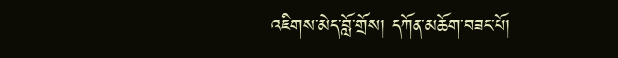འཇིགས་མེད་བློ་གྲོས། དཀོན་མཆོག་བཟང་པོ།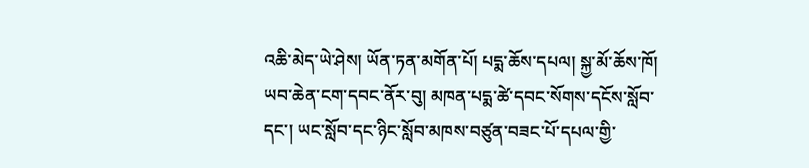འཆི་མེད་ཡེ་ཤེས། ཡོན་ཏན་མགོན་པོ། པདྨ་ཆོས་དཔལ། སྐྱ་མོ་ཆོས་ཁོ། ཡབ་ཆེན་ངག་དབང་ནོར་བུ། མཁན་པདྨ་ཚེ་དབང་སོགས་དངོས་སློབ་དང་། ཡང་སློབ་དང་ཉིང་སློབ་མཁས་བཙུན་བཟང་པོ་དཔལ་གྱི་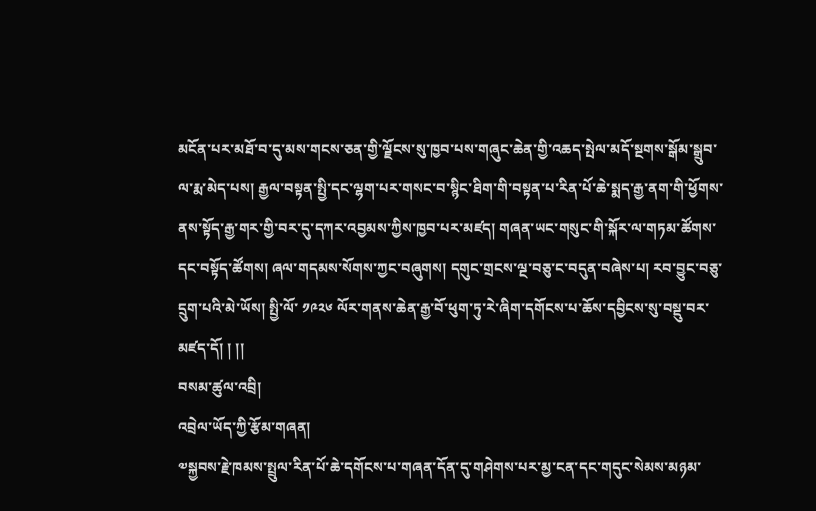མངོན་པར་མཐོ་བ་དུ་མས་གངས་ཅན་གྱི་ལྗོངས་སུ་ཁྱབ་པས་གཞུང་ཆེན་གྱི་འཆད་སྤེལ་མདོ་སྔགས་སྒོམ་སྒྲུབ་ལ་རྨ་མེད་པས། རྒྱལ་བསྟན་སྤྱི་དང་ལྷག་པར་གསང་བ་སྙིང་ཐིག་གི་བསྟན་པ་རིན་པོ་ཆེ་སྨད་རྒྱ་ནག་གི་ཕྱོགས་ནས་སྟོད་རྒྱ་གར་གྱི་བར་དུ་དཀར་འབྱམས་ཀྱིས་ཁྱབ་པར་མཛད། གཞན་ཡང་གསུང་གི་སྐོར་ལ་གཏམ་ཚོགས་དང་བསྟོད་ཚོགས། ཞལ་གདམས་སོགས་ཀྱང་བཞུགས། དགུང་གྲངས་ལྔ་བཅུ་ང་བདུན་བཞེས་པ། རབ་བྱུང་བཅུ་དྲུག་པའི་མེ་ཡོས། སྤྱི་ལོ་ ༡༩༢༦ ལོར་གནས་ཆེན་རྒྱ་བོ་ཕུག་ཏུ་རེ་ཞིག་དགོངས་པ་ཆོས་དབྱིངས་སུ་བསྡུ་བར་མཛད་དོ། ། །།
བསམ་ཚུལ་འབྲི།
འབྲེལ་ཡོད་ཀྱི་རྩོམ་གཞན།
༧སྐྱབས་རྗེ་ཁམས་སྤྲུལ་རིན་པོ་ཆེ་དགོངས་པ་གཞན་དོན་དུ་གཤེགས་པར་མྱ་ངན་དང་གདུང་སེམས་མཉམ་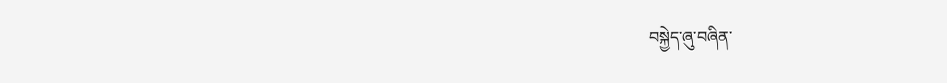བསྐྱེད་ཞུ་བཞིན་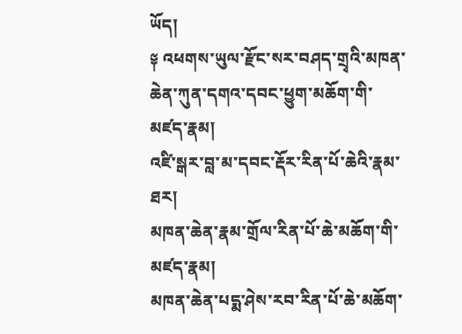ཡོད།
༈ འཕགས་ཡུལ་རྫོང་སར་བཤད་གྲྭའི་མཁན་ཆེན་ཀུན་དགའ་དབང་ཕྱུག་མཆོག་གི་མཛད་རྣམ།
འཛི་སྒར་བླ་མ་དབང་རྡོར་རིན་པོ་ཆེའི་རྣམ་ཐར།
མཁན་ཆེན་རྣམ་གྲོལ་རིན་པོ་ཆེ་མཆོག་གི་མཛད་རྣམ།
མཁན་ཆེན་པདྨ་ཤེས་རབ་རིན་པོ་ཆེ་མཆོག་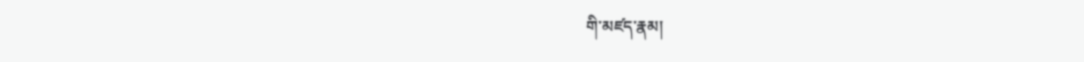གི་མཛད་རྣམ།